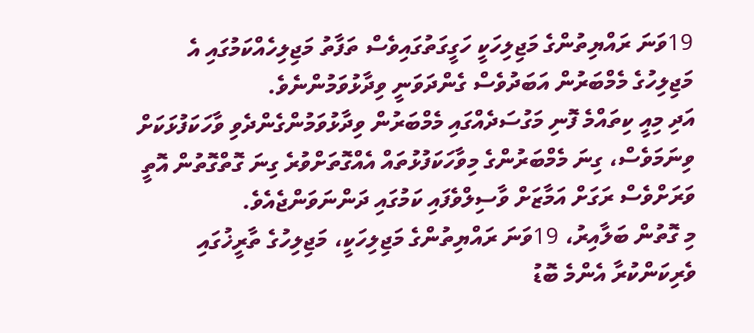19ވަނަ ރައްޔިތުންގެ މަޖިލިހަކީ ހަގީގަތުގައިވެސް ތަފާތު މަޖިލިހެއްކަމުގައި އެ މަޖިލިހުގެ މެމްބަރުން އަބަދުވެސް ގެންދަވަނީ ވިދާޅުވަމުންނެވެ.
އަދި މިއީ ކިތައްމެ ފޮނި މަގުސަދެއްގައި މެމްބަރުން ވިދާޅުވަމުންގެންދެވި ވާހަކަފުޅަކަށް ވިނަމަވެސް، ގިނަ މެމްބަރުންގެ މިވާހަކަފުޅުތައް އެއްގޮތަށްވުރެ ގިނަ ގޮތްގޮތުން އޮތީ ވަރަށްވެސް ރަގަށް އަމާޒަށް ވާސިލްވެފައި ކަމުގައި ދަންނަވަންޖެއެވެ.
މި ގޮތުން ބަލާއިރު، 19ވަނަ ރައްޔިތުންގެ މަޖިލިހަކީ، މަޖިލިހުގެ ތާރީޚުގައި ވެރިކަންކުރާ އެންމެ ބޮޑު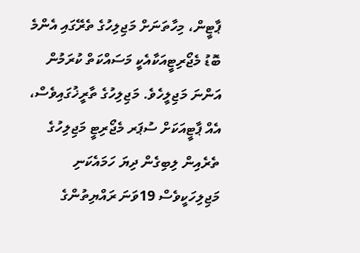ޕާޓީން، މިހާތަނަށް މަޖިލިހުގެ ތެރޭގައި އެންމެ ބޮޑު މެޖޯރިޓީއަކާއެކީ މަސައްކަތް ކުރަމުން އަންނަ މަޖިލީހެވެ. މަޖިލިހުގެ ތާރީޚުގައިވެސް، އެއް ޕާޓީއަކަށް ސުޕަރ މެޖޯރިޓީ މަޖިލިހުގެ ތެރެއިން ލިބިގެން ދިޔަ ހަމައެކަނި މަޖިލިހަކީވެސް 19ވަނަ ރައްޔިތުންގެ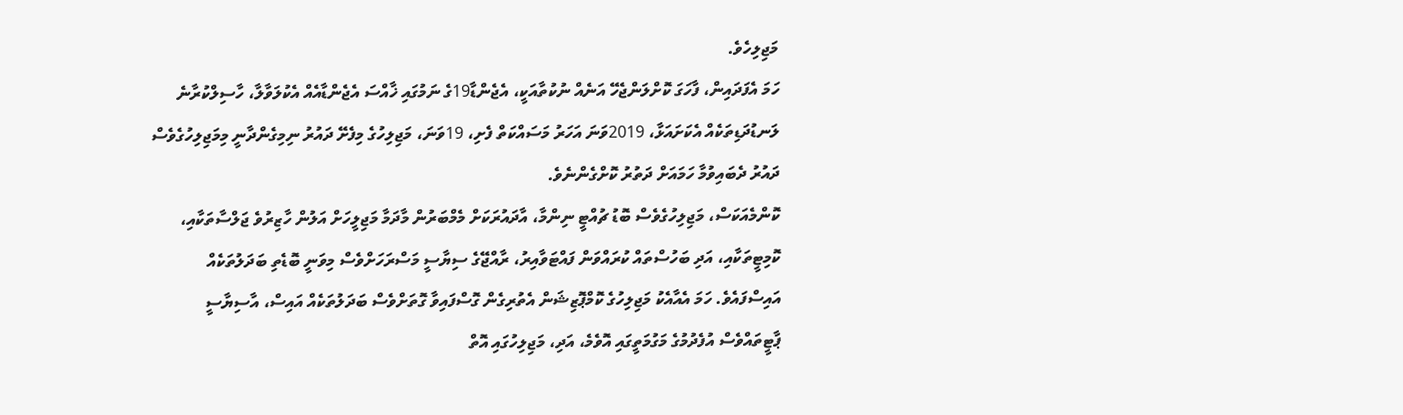މަޖިލިހެވެ.
ހަމަ އެފަދައިން، ފާހަގަ ކޮށްލަންޖެހޭ އަނެއް ނުކުތާއަކީ، އެޖެންޑާ19ގެ ނަމުގައި ޚާއްސަ އެޖެންޑާއެއް އެކުލަވާލާ، ހާސިލްކުރާނެ ލަނޑުދަޑިތަކެއް އެކަށައަޅާ، 2019ވަނަ އަހަރު މަސައްކަތް ފެށި، 19ވަނަ، މަޖިލިހުގެ މިފެށޭ ދައުރު ނިމިގެންދާނީ މިމަޖިލިހުގެވެސް ދައުރު ދެބައިވުމާ ހަމައަށް ދަތުރު ކޮށްގެންނެވެ.
ކޮންމެއަކަސް، މަޖިލިހުގެވެސް ބޮޑު ޗުއްޓީ ނިންމާ، އާދައުރަކަށް މެމްބަރުން މާދަމާ މަޖިލީހަށް އަލުން ހާޒިރުވެ ޖަލްސާތަކާއި، ކޮމިޓީތަކާއި، އަދި ބަހުސްތައް ކުރައްވަން ފައްޓަވާއިރު، ރާއްޖޭގެ ސިޔާސީ މަސްރަހަށްވެސް މިވަނީ ބޮޑެތި ބަދަލުތަކެއް އައިސްފައެވެ. ހަމަ އެއާއެކު މަޖިލިހުގެ ކޮމްޕޮޒިޝަން އެތުރިގެން ގޮސްފައިވާ ގޮތަށްވެސް ބަދަލުތަކެއް އައިސް، އާސިޔާސީ ޕާޓީތައްވެސް އުފެދުމުގެ މަގުމަތީގައި އޮވެމެ، އަދި، މަޖިލިހުގައި އޮތް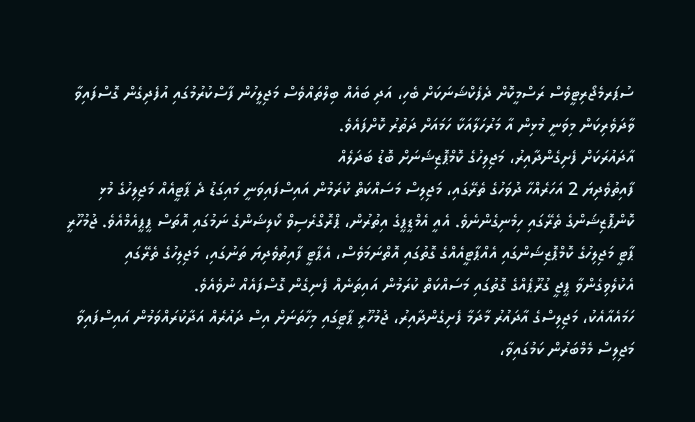ސުޕަރމެޖޯރިޓީވެސް ރަސްމީކޮށް ދެފެކްޝަނަކަށް ބެހި، އަދި ބައެއް ބިލްތައްވެސް މަޖިލީހުން ފާސްކުރުމުގައި އުފެދިގެން ގޮސްފައިވާ ވާދަވެރިކަން މިވަނީ މުޅިން އާ މަރުހަލާއަކާ ހަމައަށް ދަތުރު ކޮށްފައެވެ.
އާދައުރަކަށް ފެށިގެންދާއިރު، މަޖިލިހުގެ ކޮމްޕޮޒިޝަނަށް ބޮޑު ބަދަލެއް
ފާއިތުވެދިޔަ 2 އަހަރެއްހާ ދުވަހުގެ ތެރޭގައި، މަޖިލިސް މަސައްކަތް ކުރަމުން އައިސްފައިވަނީ މައިގަޑު ދެ ޕާޓީއެއް މަޖިލިހުގެ މުޅި ކޮންޕޮޒިޝަންގެ ތެރޭގައި ހިމެނިގެންނެވެ. އެއީ އެމްޑީޕީގެ އިތުރުން، ޕްރޮގްރެސިވް ކޯލިޝަންގެ ނަމުގައި އޮތަސް ޕީޕީއެމްއެވެ. ޖުމުހޫރީ ޕާޓީ މަޖިލިހުގެ ކޮމްޕޮޒިޝަންގައި އެއްޕާޓީއެއްގެ ގޮތުގައި އޮތްނަމަވެސް، އެޕާޓީ ފާއިތުވެދިޔަ ތަނުގައި، މަޖިލިހުގެ ތެރޭގައި އެކުލެވިގެންވާ ޕީޖީ ގުރޫޕެއްގެ ގޮތުގައި މަސައްކަތް ކުރަމުން އައިތަނެއް ފެނިގެން ގޮސްފައެއް ނުވެއެވެ.
ހަމައެއާއެކު، މަޖިލިސްގެ އާދައުރު މާދަމާ ފެށިގެންދާއިރު، ޖުމުހޫރީ ޕާޓީގައި މިހާތަނަށް އިސް ދައުރެއް އަދާކުރައްވަމުން އައިސްފައިވާ މަޖިލިސް މެމްބަރުން ކަމުގައިވާ،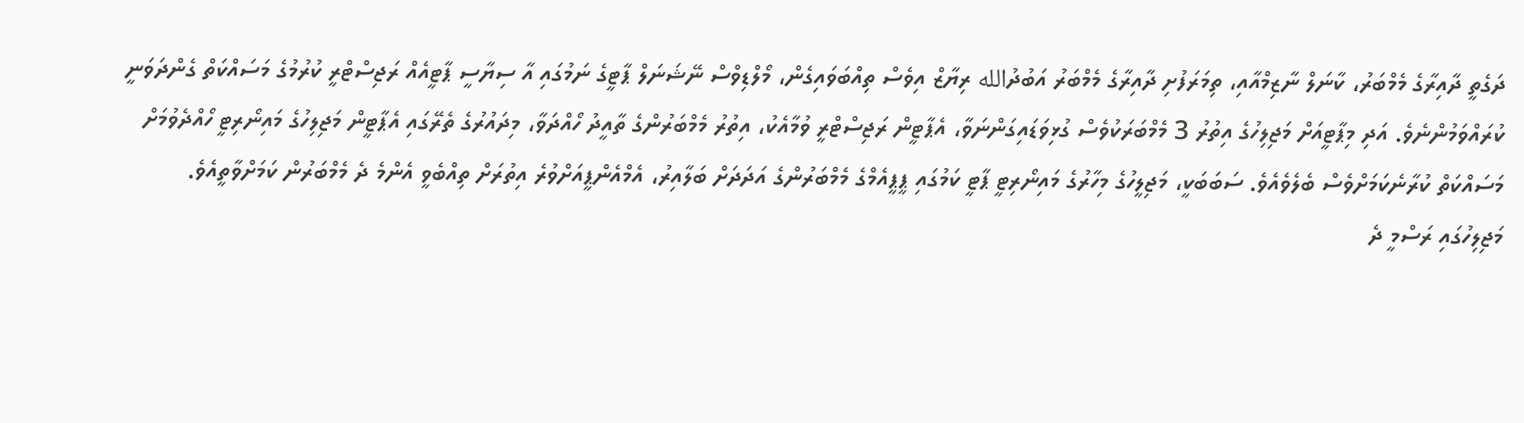ދަގެތީ ދާއިރާގެ މެމްބަރު، ކާނަލް ނާޒިމްއާއި، ތިމަރަފުށި ދާއިރާގެ މެމްބަރު އަބުދުالله ރިޔާޒް އިވެސް ތިއްބަވައިގެން، މޯލްޑިވްސް ނޭޝަނަލް ޕާޓީގެ ނަމުގައި އާ ސިޔާސީ ޕާޓީއެއް ރަޖިސްޓްރީ ކުރުމުގެ މަސައްކަތް ގެންދަވަނީ ކުރައްވަމުންނެވެ. އަދި މިޕާޓީއަށް މަޖިލިހުގެ އިތުރު 3 މެމްބަރަކުވެސް ގުޅިވަޑައިގަންނަވާ، އެޕާޓީން ރަޖިސްޓްރީ ވުމާއެކު، އިތުރު މެމްބަރުންގެ ތާއީދު ހޯއްދަވާ، މިދައުރުގެ ތެރޭގައި އެޕާޓީން މަޖިލިހުގެ މައިނޯރިޓީ ހޯއްދެވުމަށް މަސައްކަތް ކުރާނެކަމަށްވެސް ބެލެވެއެވެ. ސަބަބަކީ، މަޖިލީހުގެ މިހާރުގެ މައިނޯރިޓީ ޕާޓީ ކަމުގައި ޕީޕީއެމްގެ މެމްބަރުންގެ އަދަދަށް ބަލާއިރު، އެމްއެންޕީއަށްވުރެ އިތުރަށް ތިއްބެވީ އެންމެ ދެ މެމްބަރުން ކަމަށްވާތީއެވެ.
މަޖިލިހުގައި ރަސްމީ ދެ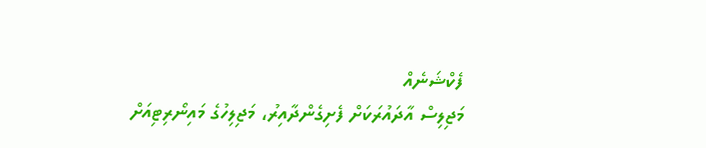ފެކްޝަނެއް
މަޖިލިސް އާދައުރަކަށް ފެށިގެންދާއިރު، މަޖިލިހުގެ މައިނޯރިޓިއަށް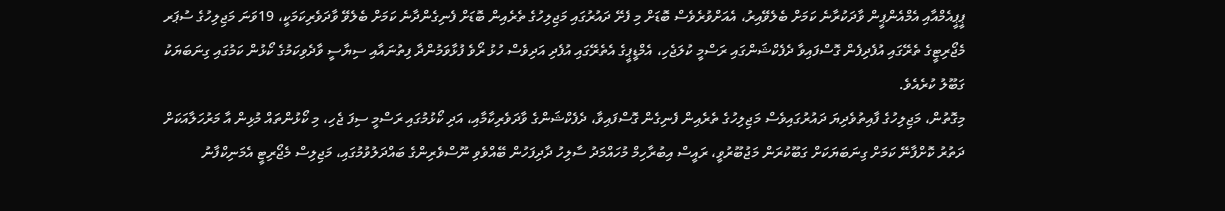ޕީޕީއެމްއާއި އެމްއެންޕީން ވާދަކުރާނެ ކަމަށް ބެލެވޭއިރު، އެއަށްވުރެވެސް ބޮޑަށް މި ފެށޭ ދައުރުގައި މަޖިލިހުގެ ތެރެއިން ބޮޑަށް ފެނިގެންދާނެ ކަމަށް ބެލެވޭ ވާދަވެރިކަމަކީ، 19ވަނަ މަޖިލިހުގެ ސުޕަރ މެޖޯރިޓީގެ ތެރޭގައި އުފެދިފެން ގޮސްފައިވާ ދެފެކްޝަންގައި ރަސްމީ ކުލަޖެހި، އެމްޑީޕީގެ އެތެރޭގައި އުފެދި އަދިވެސް ހުޅު ރޯވެ ފުޅާވަމުންދާ ފިތުނައާއި ސިޔާސީ ވާދެވިކަމުގެ ކޯޅުން ކަމުގައި ގިނަބަޔަކު ގަބޫލު ކުރެއެވެ.
މިގޮތުން، މަޖިލިހުގެ ފާއިތުވެދިޔަ ދައުރުގައިވެސް މަޖިލިހުގެ ތެރެއިން ފެނިގެން ގޮސްފައިވާ، ދެފެކްޝަންގެ ވާދަވެރިކާމާއި، އަދި ކޯޅުމުގައި ރަސްމީ ސިފަ ޖެހި، މި ކޯޅުންތައް މުޅިން އާ މަރުހަލާއަކަށް ދަތުރު ކޮށްފާނޭ ކަމަށް ގިނަބަޔަކަށް ގަބޫކުރަން މަޖުބޫރުވީ، ރައީސް އިބުރާހިމް މުހައްމަދު ސާލިހު ދާދިފަހުން ބޭއްވެވި ނޫސްވެރިންގެ ބައްދަލުވުމުގައި، މަޖިލިސް މެޖޯރިޓީ އެމަނިކްފާނު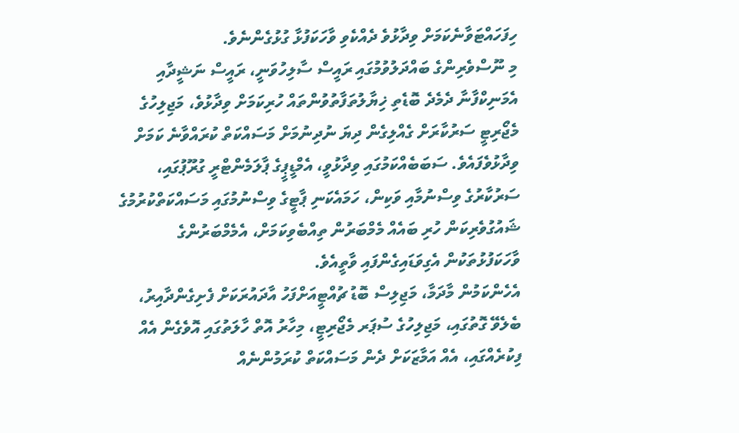ހިފަހައްޓަވާނެކަމަށް ވިދާޅުވެ ދެއްކެވި ވާހަކަފުޅާ ގުޅުގެންނެވެ.
މި ނޫސްވެރިންގެ ބައްދަލުވުމުގައި ރައީސް ސާލިހުވަނީ، ރައީސް ނަޝީދާއި އެމަނިކްފާނާ ދެމެދެ ބޮޑެތި ޚިޔާލުތަފާތުވުންތައް ހުރިކަމަށް ވިދާޅުވެ، މަޖިލިހުގެ މެޖޯރިޓީ ސަރުކާރަށް ގެއްލިގެން ދިޔަ ނުދިނުމަށް މަސައްކަތް ކުރައްވާނެ ކަމަށް ވިދާޅުވެފައެވެ. ސަބަބެއްކަމުގައި ވިދާޅުވީ، އެމްޑީޕީގެ ޕާލަމެންޓްރީ ގުރޫޕުގައި، ސަރުކާރުގެ ވިސްނުމާއި ވަކިން، ހަމައެކަނި ޕާޓީގެ ވިސްނުމުގައި މަސައްކަތްކުރުމުގެ ޝައުގުވެރިކަން ހުރި ބައެއް މެމްބަރުން ތިއްބެވިކަމަށް، އެމެމްބަރުންގެ ވާހަކަފުޅުތަކުން އެގިވަޑައިގެންފައި ވާތީއެވެ.
އެހެންކަމުން މާދަމާ، މަޖިލިސް ބޮޑު ޗުއްޓީއަށްފަހު އާދައުރަކަށް ފެށިގެންދާއިރު، ބެލެވޭ ގޮތުގައި، މަޖިލިހުގެ ސުޕަރ މެޖޯރިޓީ، މިހާރު އޮތް ހާލަތުގައި އޮވެގެން އެއް ފިކުރެއްގައި، އެއް އަމާޒަކަށް ދެން މަސައްކަތް ކުރަމުންނެއް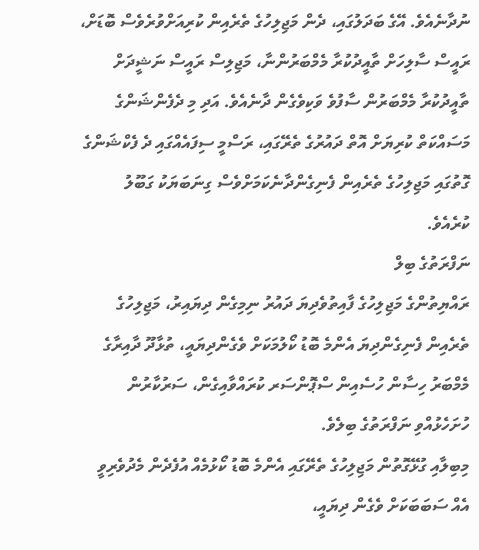ނުދާނެއެވެ. އޭގެ ބަދަލުގައި، ދެން މަޖިލިހުގެ ތެރެއިން ކުރިއަށްވުރެވެސް ބޮޑަށް، ރައީސް ސާލިހަށް ތާއީދުކުރާ މެމްބަރުންނާ، މަޖިލިސް ރައީސް ނަޝީދަށް ތާއީދުކުރާ މެމްބަރުން ސާފުވެ ވަކިވެގެން ދާނެއެވެ. އަދި މި ދެފެންޝަންގެ މަސައްކަތް ކުރިޔަށް އޮތް ދައުރުގެ ތެރޭގައި، ރަސްމީ ސިފައެއްގައި ދެ ފެކްޝަންގެ ގޮތުގައި މަޖިލިހުގެ ތެރެއިން ފެނިގެންދާނެކަމަށްވެސް ގިނަބަޔަކު ގަބޫލު ކުރެއެވެ.
ނަފްރަތުގެ ބިލް
ރައްޔިތުންގެ މަޖިލިހުގެ ފާއިތުވެދިޔަ ދައުރު ނިމިގެން ދިޔައިރު، މަޖިލިހުގެ ތެރެއިން ފެނިގެންދިޔަ އެންމެ ބޮޑު ކޯލުމަކަށް ވެގެންދިޔައީ، ތުޅާދޫ ދާއިރާގެ މެމްބަރު ހިސާން ހުސެއިން ސްޕޮންސަރ ކުރައްވާއިގެން، ސަރުކާރުން ހުށަހެޅުއްވި ނަފްރަތުގެ ބިލެވެ.
މިބިލާއި ގުޅޭގޮތުން މަޖިލިހުގެ ތެރޭގައި އެންމެ ބޮޑު ކޯޅުމެއް އުފެދެން މެދުވެރިވީ އެއް ސަބަބަކަށް ވެގެން ދިޔައީ،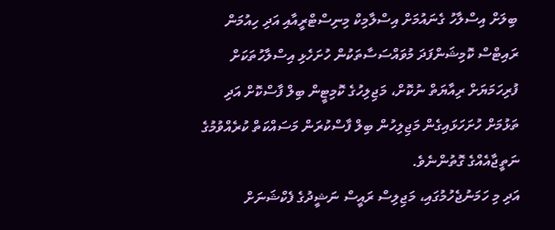ބިލަށް އިސްލާހު ގެނައުމަށް އިސްލާމިކް މިނިސްޓްރީއާއި އަދި ހިއުމަން ރައިޓްސް ކޮމިޝަންފަދަ މުވައްސަސާތަކުން ހުށަހެޅި އިސްލާހުތަކަށް ފުރިހަމަޔަށް ރިއާޔަތް ނުކޮށް، މަޖިލިހުގެ ކޮމިޓީން ބިލް ފާސްކޮށް އަދި ތަޅުމަށް ހުށަހަޅައިގެން މަޖިލިހުން ބިލް ފާސްކުރަން މަސައްކަތް ކުރެއްވުމުގެ ނަތީޖާއެއްގެ ގޮތުންނެވެ.
އަދި މި ހަމަނުޖެހުމުގައި، މަޖިލިސް ރައީސް ނަޝީދުގެ ފެކްޝަނަށް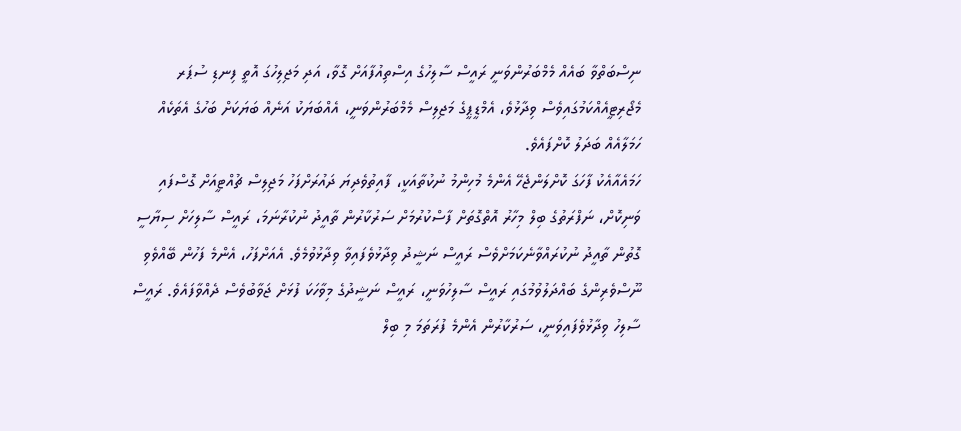ނިސްބަތްވާ ބައެއް މެމްބަރުންވަނީ ރައީސް ސާލިހުގެ އިސްތިއުފާއަށް ގޮވާ، އަދި މަޖިލިހުގަ އޮތީ ފިނޑި ސުޕަރ މެޖޯރިޓީއެއްކަމުގައިވެސް ވިދާޅުވެ، އެމްޑީޕީގެ މަޖިލިސް މެމްބަރުންވަނީ، އެއްބަޔަކު އަނެއް ބަޔަކަށް ބަހުގެ އެތަކެއް ހަމަލާއެއް ބަދަލު ކޮށްފައެވެ.
ހަމައެއާއެކު ފާހަގަ ކޮށްލަންޖެހޭ އެންމެ މުހިންމު ނުކުތާއަކީ، ފާއިތުވެދިޔަ ދައުރަށްފަހު މަޖިލިސް ޗުއްޓީއަށް ގޮސްފައި ވަނިކޮށް، ނަފްރަތުގެ ބިލް މިހާރު އޮތްގޮތަށް ފާސްކުރުމަށް ސަރުކާރުން ތާއީދު ނުކުރާނަމަ، ރައީސް ސާލިހަށް ސިޔާސީ ގޮތުން ތާއީދު ނުކުރައްވާނެކަމަށްވެސް ރައީސް ނަޝީދު ވިދާޅުވެފައިވާ ވިދާޅުވުމެވެ. އެއަށްފަހު، އެންމެ ފަހުން ބޭއްވެވި ނޫސްވެރިންގެ ބައްދަލުވުމުގައި ރައީސް ސާލިހުވަނީ، ރައީސް ނަޝީދުގެ މިވާހަކަ ފުޅަށް ޖަވާބުވެސް ދެއްވާފައެވެ. ރައީސް ސާލިހު ވިދާޅުވެފައިވަނީ، ސަރުކާރުން އެންމެ ފުރަތަމަ މި ބިލް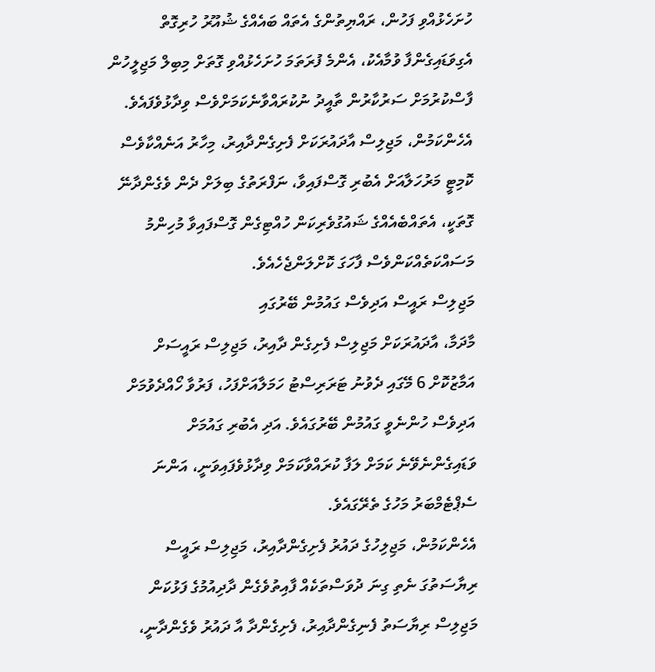ހުށަހެޅުއްވި ފަހުން، ރައްޔިތުންގެ އެތައް ބައެއްގެ ޝުއޫރު ހުރިގޮތް އެގިވަޑައިގެންފާ ވުމާއެކު، އެންމެ ފުރަތަމަ ހުށަހެޅުއްވި ގޮތަށް މިބިލް މަޖިލީހުން ފާސްކުރުމަށް ސަރުކާރުން ތާއީދު ނުކުރައްވާނެކަމަށްވެސް ވިދާޅުވެފައެވެ.
އެހެންކަމުން، މަޖިލިސް އާދައުރަކަށް ފެށިގެންދާއިރު، މިހާރު އަނެއްކާވެސް ކޮމިޓީ މަރުހަލާއަށް އެބުރި ގޮސްފައިވާ، ނަފްރަތުގެ ބިލަށް ދެން ވެގެންދާނޭ ގޮތަކީ، އެތައްބެއެއްގެ ޝައުގުވެރިކަން ހުއްޓިގެން ގޮސްފައިވާ މުހިންމު މަސައްކަތެއްކަންވެސް ފާހަގަ ކޮށްލަންޖެހެއެވެ.
މަޖިލިސް ރައީސް އަދިވެސް ގައުމުން ބޭރުގައި
މާދަމާ، އާދައުރަކަށް މަޖިލިސް ފެށިގެން ދާއިރު، މަޖިލިސް ރައީސަށް އަމާޒުކޮށް 6 މޭގައި ދެވުނު ޓަރަރިސްޓު ހަމަލާއަށްފަހު، ފަރުވާ ހޯއްދެވުމަށް އަދިވެސް ހުންނެވީ ގައުމުން ބޭރުގައެވެ. އަދި އެބުރި ގައުމަށް ވަޑައިގެންނެވޭނެ ކަމަށް ލަފާ ކުރައްވާކަމަށް ވިދާޅުވެފައިވަނީ، އަންނަ ސެޕްޓެމްބަރު މަހުގެ ތެރޭގައެވެ.
އެހެންކަމުން، މަޖިލިހުގެ ދައުރު ފެށިގެންދާއިރު، މަޖިލިސް ރައީސް ރިޔާސަތުގަ ނެތި ގިނަ ދުވަސްތަކެއް ފާއިތުވެގެން ދާދިއުމުގެ ފަޅުކަން މަޖިލިސް ރިޔާސަތު ފެނިގެންދާއިރު، ފެށިގެންދާ އާ ދައުރު ވެގެންދާނީ،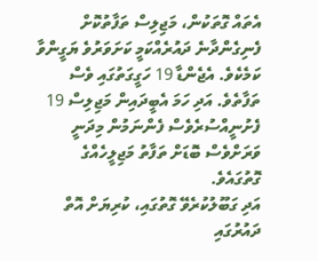އެތައް ގޮތަކުން، މަޖިލިސް ތަފާތުކޮށް ފެނިގެންދާނެ ދައުރެއްކަމީ ކަށަވަރުވެ ޔަގީންވާ ކަމެކެވެ. އެޖެންޑާ 19 ހަގީގަތުގައި ވެސް ތަފާތެވެ. އަދި ހަމަ އެބީދައިން މަޖިލިސް 19 ފެށުނީއްސުރެވެސް ފެންނަމުން މިދަނީ ވަރަށްވެސް ބޮޑަށް ތަފާތު މަޖިލީހެއްގެ ގޮތުގައެވެ.
އަދި ގަބޫލުކުރެވޭ ގޮތުގައި، ކުރިޔަށް އޮތް ދައުރުގައި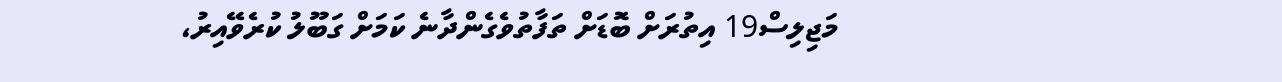މަޖިލިސް19 އިތުރަށް ބޮޑަށް ތަފާތުވެގެންދާނެ ކަމަށް ގަބޫލު ކުރެވޭއިރު،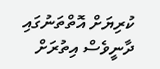ކުރިޔަށް އޮތްތަނުގައި ދާނީވެސް އިތުރަށް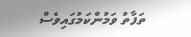ތަފާތު ވަމުންކަމުގައިވެސް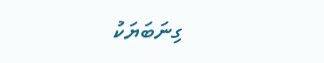ގިނަބަޔަކު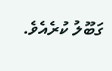ގަބޫލު ކުރެއެވެ.